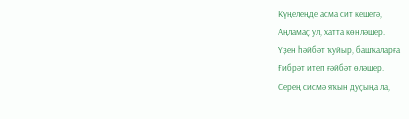Күңелеңде асма сит кешегә,
Аңламаҫ ул, хатта көнләшер.
Үҙен һәйбәт ҡуйыр, башҡаларға
Ғибрәт итеп ғәйбәт өләшер.
Серең сисмә яҡын дуҫыңа ла,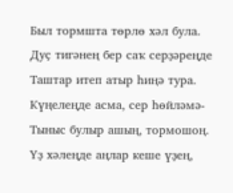Был тормшта төрлө хәл була.
Дуҫ тигәнең бер саҡ серҙәреңде
Таштар итеп атыр һиңә тура.
Күңелеңде асма, сер һөйләмә-
Тыныс булыр ашың, тормошоң.
Үҙ хәлеңде аңлар кеше үҙең,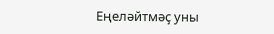Еңеләйтмәҫ уны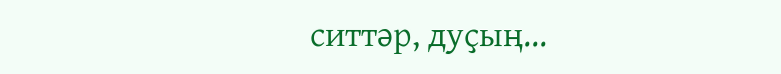ситтәр, дуҫың...